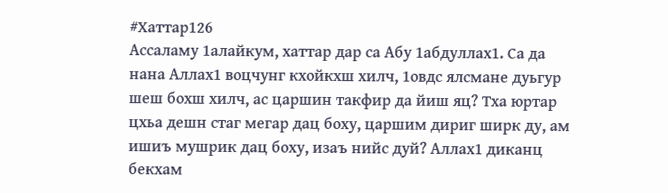#Хаттар126
Ассаламу 1алайкум, хаттар дар са Абу 1абдуллах1. Са да нана Аллах1 воцчунг кхойкхш хилч, 1овдс ялсмане дуьгур шеш бохш хилч, ас царшин такфир да йиш яц? Тха юртар цхьа дешн стаг мегар дац боху, царшим дириг ширк ду, ам ишиъ мушрик дац боху, изаъ нийс дуй? Аллах1 диканц бекхам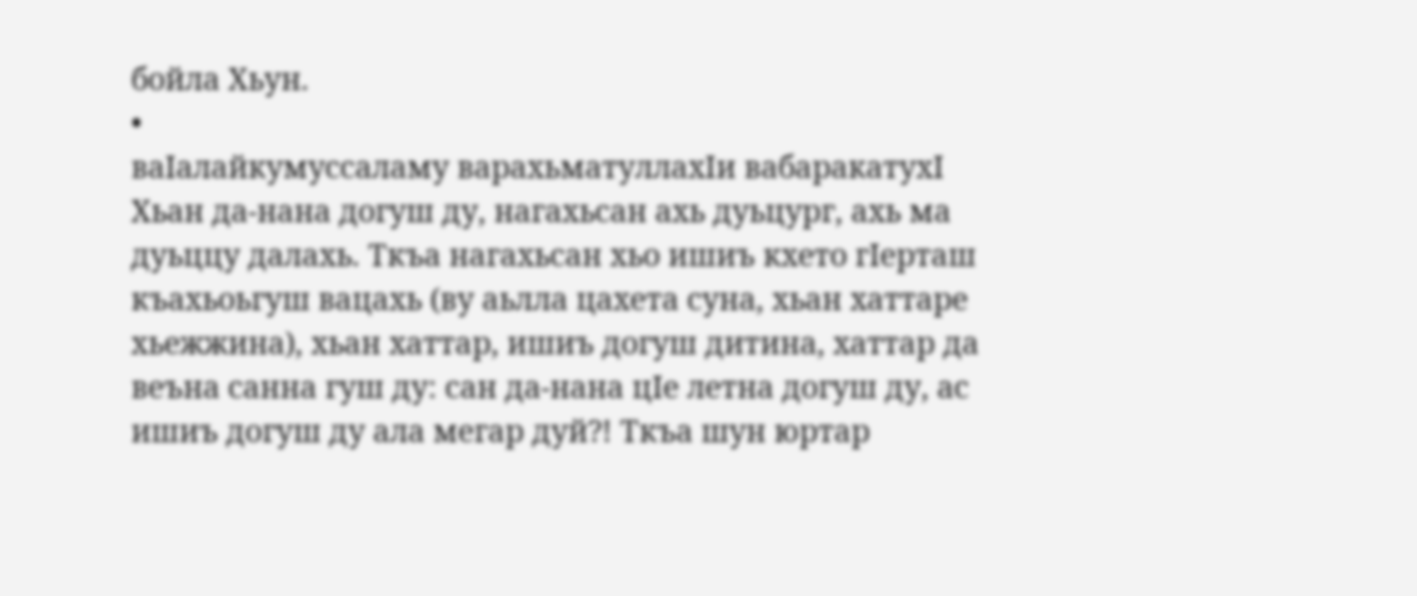бойла Хьун.
•
ваIалайкумуссаламу варахьматуллахIи вабаракатухI
Хьан да-нана догуш ду, нагахьсан ахь дуьцург, ахь ма дуьццу далахь. Ткъа нагахьсан хьо ишиъ кхето гIерташ къахьоьгуш вацахь (ву аьлла цахета суна, хьан хаттаре хьежжина), хьан хаттар, ишиъ догуш дитина, хаттар да веъна санна гуш ду: сан да-нана цIе летна догуш ду, ас ишиъ догуш ду ала мегар дуй?! Ткъа шун юртар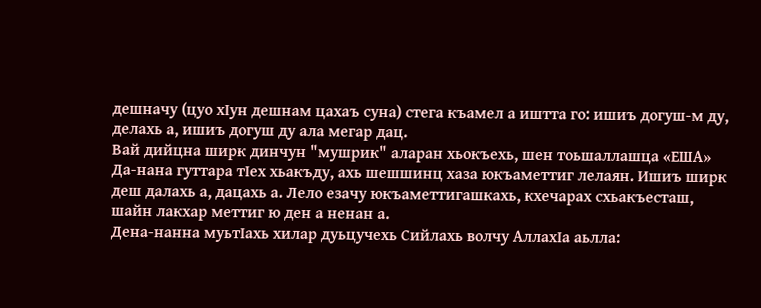дешначу (цуо хIун дешнам цахаъ суна) стега къамел а иштта го: ишиъ догуш-м ду, делахь а, ишиъ догуш ду ала мегар дац.
Вай дийцна ширк динчун "мушрик" аларан хьокъехь, шен тоьшаллашца «ЕША»
Да-нана гуттара тIех хьакъду, ахь шешшинц хаза юкъаметтиг лелаян. Ишиъ ширк деш далахь а, дацахь а. Лело езачу юкъаметтигашкахь, кхечарах схьакъесташ, шайн лакхар меттиг ю ден а ненан а.
Дена-нанна муьтIахь хилар дуьцучехь Сийлахь волчу АллахIа аьлла: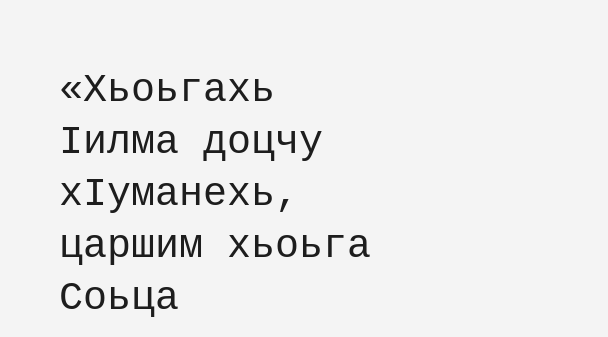«Хьоьгахь Iилма доцчу хIуманехь, царшим хьоьга Соьца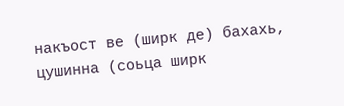накъост ве (ширк де) бахахь, цушинна (соьца ширк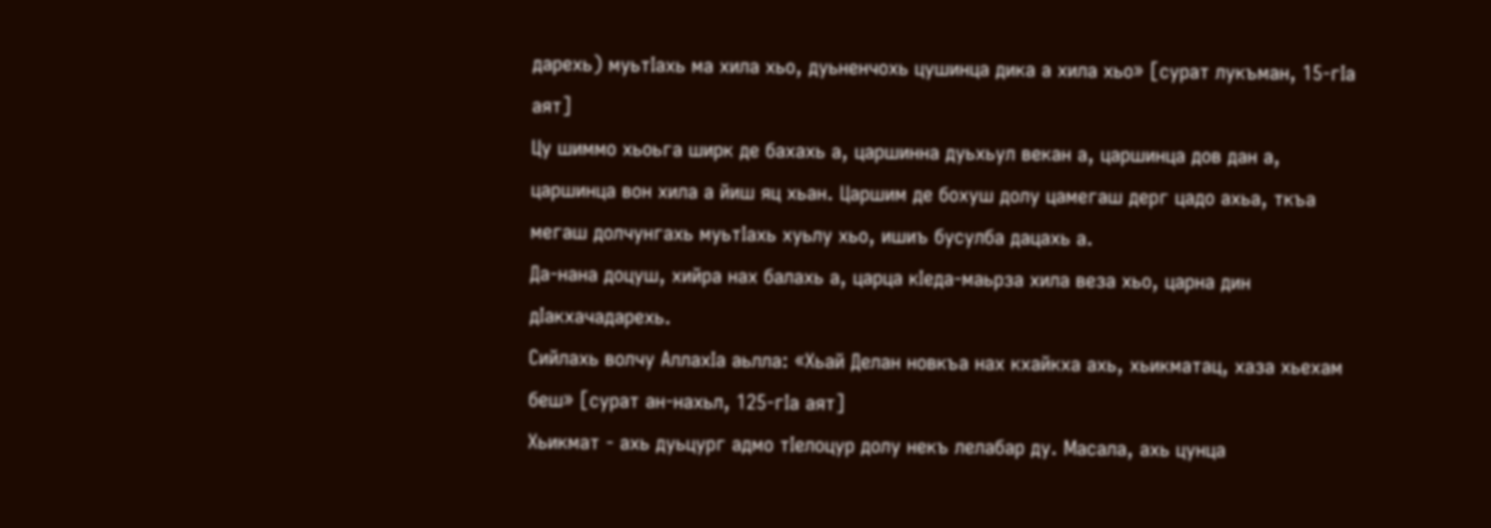дарехь) муьтIахь ма хила хьо, дуьненчохь цушинца дика а хила хьо» [сурат лукъман, 15-гIа аят]
Цу шиммо хьоьга ширк де бахахь а, царшинна дуьхьул векан а, царшинца дов дан а, царшинца вон хила а йиш яц хьан. Царшим де бохуш долу цамегаш дерг цадо ахьа, ткъа мегаш долчунгахь муьтIахь хуьлу хьо, ишиъ бусулба дацахь а.
Да-нана доцуш, хийра нах балахь а, царца кIеда-маьрза хила веза хьо, царна дин дIакхачадарехь.
Сийлахь волчу АллахIа аьлла: «Хьай Делан новкъа нах кхайкха ахь, хьикматац, хаза хьехам беш» [сурат ан-нахьл, 125-гIа аят]
Хьикмат - ахь дуьцург адмо тIелоцур долу некъ лелабар ду. Масала, ахь цунца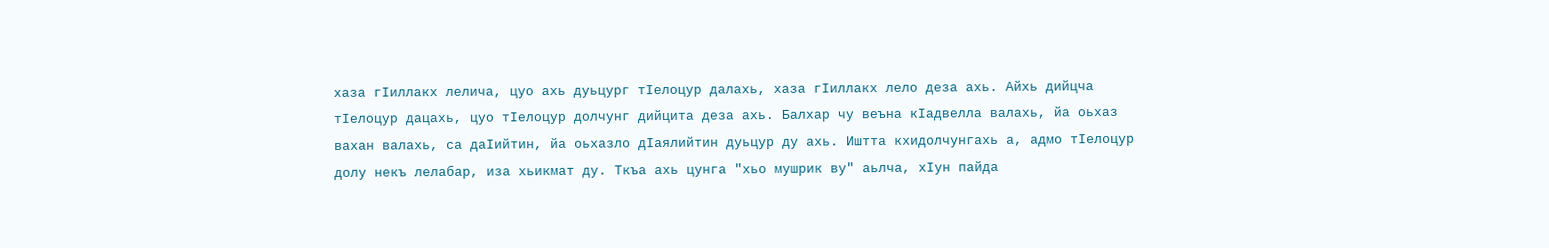хаза гIиллакх лелича, цуо ахь дуьцург тIелоцур далахь, хаза гIиллакх лело деза ахь. Айхь дийцча тIелоцур дацахь, цуо тIелоцур долчунг дийцита деза ахь. Балхар чу веъна кIадвелла валахь, йа оьхаз вахан валахь, са даIийтин, йа оьхазло дIаялийтин дуьцур ду ахь. Иштта кхидолчунгахь а, адмо тIелоцур долу некъ лелабар, иза хьикмат ду. Ткъа ахь цунга "хьо мушрик ву" аьлча, хIун пайда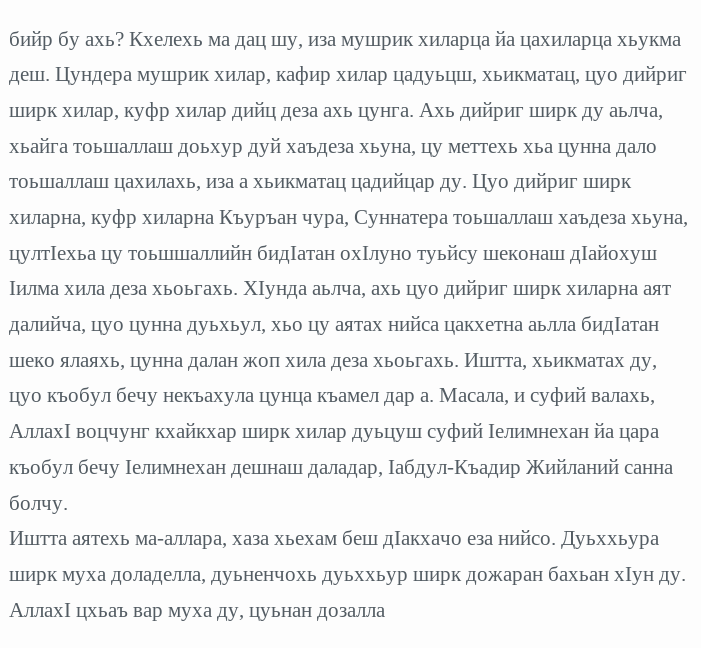бийр бу ахь? Кхелехь ма дац шу, иза мушрик хиларца йа цахиларца хьукма деш. Цундера мушрик хилар, кафир хилар цадуьцш, хьикматац, цуо дийриг ширк хилар, куфр хилар дийц деза ахь цунга. Ахь дийриг ширк ду аьлча, хьайга тоьшаллаш доьхур дуй хаъдеза хьуна, цу меттехь хьа цунна дало тоьшаллаш цахилахь, иза а хьикматац цадийцар ду. Цуо дийриг ширк хиларна, куфр хиларна Къуръан чура, Суннатера тоьшаллаш хаъдеза хьуна, цултIехьа цу тоьшшаллийн бидIатан охIлуно туьйсу шеконаш дIайохуш Iилма хила деза хьоьгахь. ХIунда аьлча, ахь цуо дийриг ширк хиларна аят далийча, цуо цунна дуьхьул, хьо цу аятах нийса цакхетна аьлла бидIатан шеко ялаяхь, цунна далан жоп хила деза хьоьгахь. Иштта, хьикматах ду, цуо къобул бечу некъахула цунца къамел дар а. Масала, и суфий валахь, АллахI воцчунг кхайкхар ширк хилар дуьцуш суфий Iелимнехан йа цара къобул бечу Iелимнехан дешнаш даладар, Iабдул-Къадир Жийланий санна болчу.
Иштта аятехь ма-аллара, хаза хьехам беш дIакхачо еза нийсо. Дуьххьура ширк муха доладелла, дуьненчохь дуьххьур ширк дожаран бахьан хIун ду. АллахI цхьаъ вар муха ду, цуьнан дозалла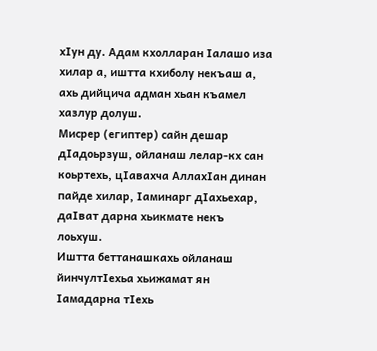хIун ду. Адам кхолларан Iалашо иза хилар а, иштта кхиболу некъаш а, ахь дийцича адман хьан къамел хазлур долуш.
Мисрер (египтер) сайн дешар дIадоьрзуш, ойланаш лелар-кх сан коьртехь, цIавахча АллахIан динан пайде хилар, Iаминарг дIахьехар, даIват дарна хьикмате некъ лоьхуш.
Иштта беттанашкахь ойланаш йинчултIехьа хьижамат ян Iамадарна тIехь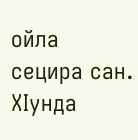ойла сецира сан. ХIунда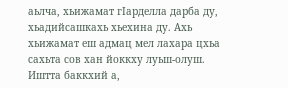аьлча, хьижамат гIарделла дарба ду, хьадийсашкахь хьехина ду. Ахь хьижамат еш адмац мел лахара цхьа сахьта сов хан йоккху луьш-олуш. Иштта баккхий а,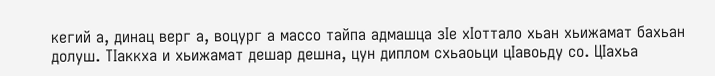кегий а, динац верг а, воцург а массо тайпа адмашца зIе хIоттало хьан хьижамат бахьан долуш. ТIаккха и хьижамат дешар дешна, цун диплом схьаоьци цIавоьду со. ЦIахьа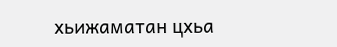хьижаматан цхьа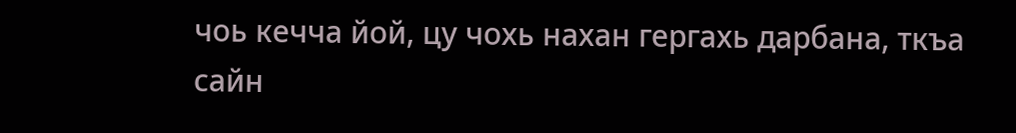чоь кечча йой, цу чохь нахан гергахь дарбана, ткъа сайн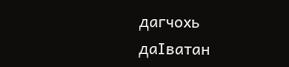дагчохь даIватан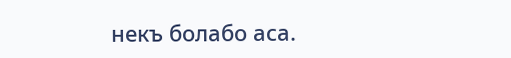некъ болабо аса.